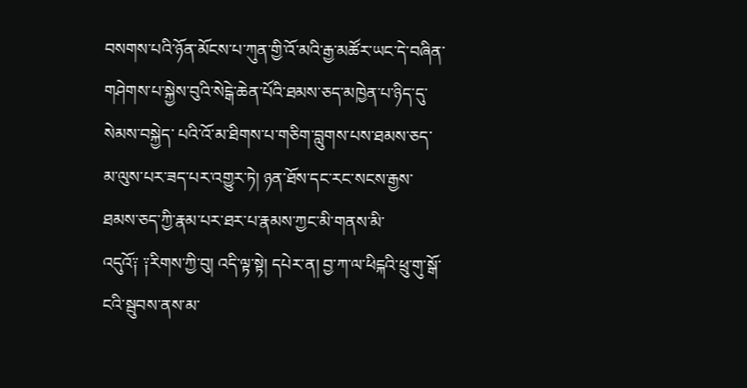བསགས་པའི་ཉོན་མོངས་པ་ཀུན་གྱི་འོ་མའི་རྒྱ་མཚོར་ཡང་དེ་བཞིན་གཤེགས་པ་སྐྱེས་བུའི་སེངྒེ་ཆེན་པོའི་ཐམས་ཅད་མཁྱེན་པ་ཉིད་དུ་སེམས་བསྐྱེད་ པའི་འོ་མ་ཐིགས་པ་གཅིག་བླུགས་པས་ཐམས་ཅད་མ་ལུས་པར་ཟད་པར་འགྱུར་ཏེ། ཉན་ཐོས་དང་རང་སངས་རྒྱས་ཐམས་ཅད་ཀྱི་རྣམ་པར་ཐར་པ་རྣམས་ཀྱང་མི་གནས་མི་ འདུའོ༑ ༑རིགས་ཀྱི་བུ། འདི་ལྟ་སྟེ། དཔེར་ན། བྱ་ཀ་ལ་ཕིངྐའི་ཕྲུ་གུ་སྒོ་ངའི་སྦུབས་ནས་མ་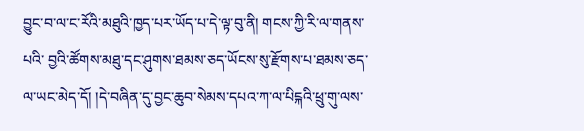བྱུང་བ་ལ་ང་རོའི་མཐུའི་ཁྱད་པར་ཡོད་པ་དེ་ལྟ་བུ་ནི། གངས་ཀྱི་རི་ལ་གནས་པའི་ བྱའི་ཚོགས་མཐུ་དང་ཤུགས་ཐམས་ཅད་ཡོངས་སུ་རྫོགས་པ་ཐམས་ཅད་ལ་ཡང་མེད་དོ། །དེ་བཞིན་དུ་བྱང་ཆུབ་སེམས་དཔའ་ཀ་ལ་པིངྐའི་ཕྲུ་གུ་ལས་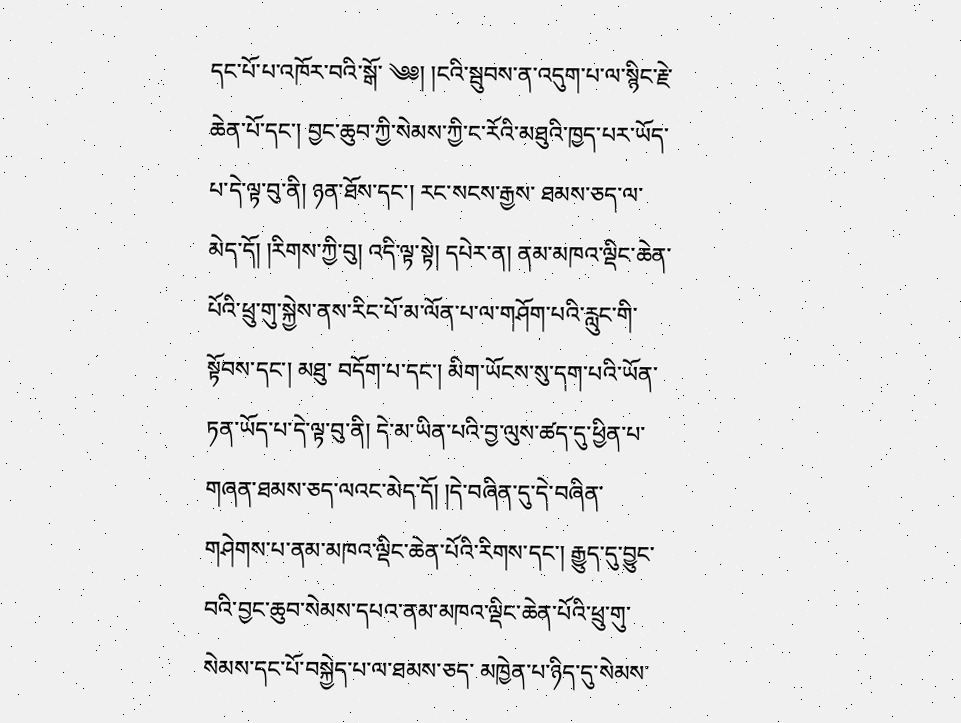དང་པོ་པ་འཁོར་བའི་སྒོ་ ༄༅། །ངའི་སྦུབས་ན་འདུག་པ་ལ་སྙིང་རྗེ་ཆེན་པོ་དང་། བྱང་ཆུབ་ཀྱི་སེམས་ཀྱི་ང་རོའི་མཐུའི་ཁྱད་པར་ཡོད་པ་དེ་ལྟ་བུ་ནི། ཉན་ཐོས་དང་། རང་སངས་རྒྱས་ ཐམས་ཅད་ལ་མེད་དོ། །རིགས་ཀྱི་བུ། འདི་ལྟ་སྟེ། དཔེར་ན། ནམ་མཁའ་ལྡིང་ཆེན་པོའི་ཕྲུ་གུ་སྐྱེས་ནས་རིང་པོ་མ་ལོན་པ་ལ་གཤོག་པའི་རླུང་གི་སྟོབས་དང་། མཐུ་ བདོག་པ་དང་། མིག་ཡོངས་སུ་དག་པའི་ཡོན་ཏན་ཡོད་པ་དེ་ལྟ་བུ་ནི། དེ་མ་ཡིན་པའི་བྱ་ལུས་ཚད་དུ་ཕྱིན་པ་གཞན་ཐམས་ཅད་ལའང་མེད་དོ། །དེ་བཞིན་དུ་དེ་བཞིན་ གཤེགས་པ་ནམ་མཁའ་ལྡིང་ཆེན་པོའི་རིགས་དང་། རྒྱུད་དུ་བྱུང་བའི་བྱང་ཆུབ་སེམས་དཔའ་ནམ་མཁའ་ལྡིང་ཆེན་པོའི་ཕྲུ་གུ་སེམས་དང་པོ་བསྐྱེད་པ་ལ་ཐམས་ཅད་ མཁྱེན་པ་ཉིད་དུ་སེམས་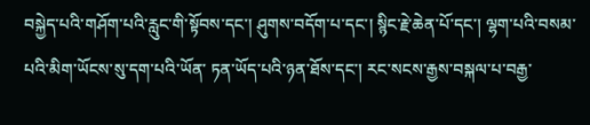བསྐྱེད་པའི་གཤོག་པའི་རླུང་གི་སྟོབས་དང་། ཤུགས་བདོག་པ་དང་། སྙིང་རྗེ་ཆེན་པོ་དང་། ལྷག་པའི་བསམ་པའི་མིག་ཡོངས་སུ་དག་པའི་ཡོན་ ཏན་ཡོད་པའི་ཉན་ཐོས་དང་། རང་སངས་རྒྱས་བསྐལ་པ་བརྒྱ་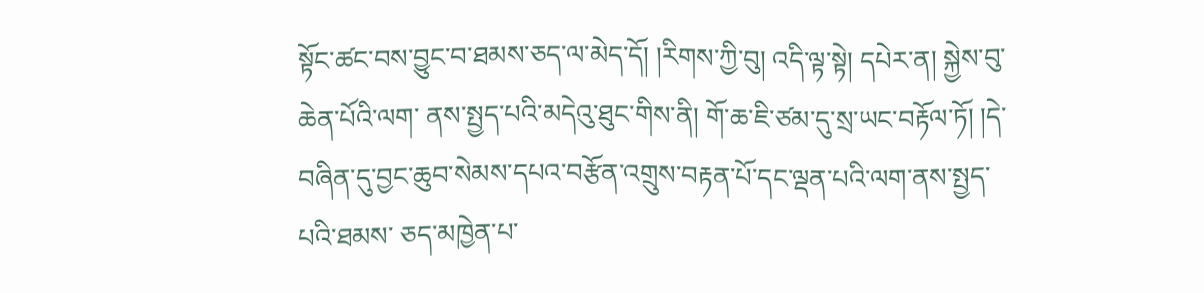སྟོང་ཚང་བས་བྱུང་བ་ཐམས་ཅད་ལ་མེད་དོ། །རིགས་ཀྱི་བུ། འདི་ལྟ་སྟེ། དཔེར་ན། སྐྱེས་བུ་ཆེན་པོའི་ལག་ ནས་སྤྱད་པའི་མདེའུ་ཐུང་གིས་ནི། གོ་ཆ་ཇི་ཙམ་དུ་སྲ་ཡང་བརྟོལ་ཏོ། །དེ་བཞིན་དུ་བྱང་ཆུབ་སེམས་དཔའ་བརྩོན་འགྲུས་བརྟན་པོ་དང་ལྡན་པའི་ལག་ནས་སྤྱད་པའི་ཐམས་ ཅད་མཁྱེན་པ་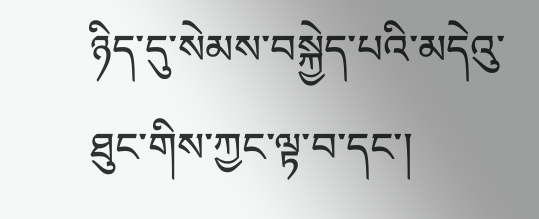ཉིད་དུ་སེམས་བསྐྱེད་པའི་མདེའུ་ཐུང་གིས་ཀྱང་ལྟ་བ་དང་།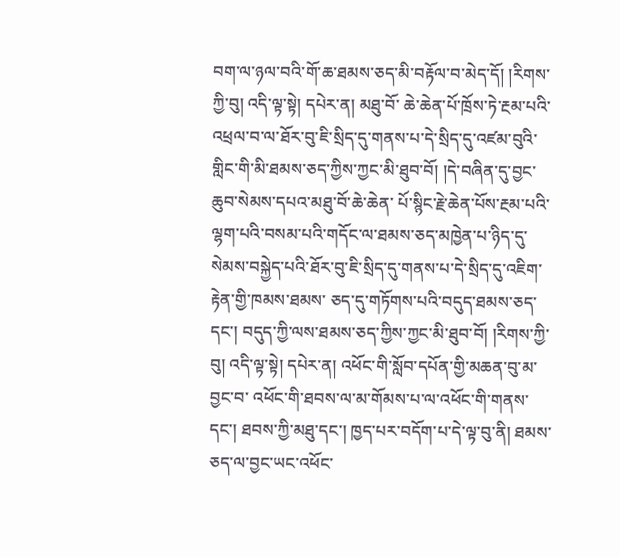བག་ལ་ཉལ་བའི་གོ་ཆ་ཐམས་ཅད་མི་བརྟོལ་བ་མེད་དོ། །རིགས་ཀྱི་བུ། འདི་ལྟ་སྟེ། དཔེར་ན། མཐུ་བོ་ ཆེ་ཆེན་པོ་ཁྲོས་ཏེ་རྔམ་པའི་འཕྲལ་བ་ལ་ཐོར་བུ་ཇི་སྲིད་དུ་གནས་པ་དེ་སྲིད་དུ་འཛམ་བུའི་གླིང་གི་མི་ཐམས་ཅད་ཀྱིས་ཀྱང་མི་ཐུབ་བོ། །དེ་བཞིན་དུ་བྱང་ཆུབ་སེམས་དཔའ་མཐུ་བོ་ཆེ་ཆེན་ པོ་སྙིང་རྗེ་ཆེན་པོས་རྔམ་པའི་ལྷག་པའི་བསམ་པའི་གདོང་ལ་ཐམས་ཅད་མཁྱེན་པ་ཉིད་དུ་སེམས་བསྐྱེད་པའི་ཐོར་བུ་ཇི་སྲིད་དུ་གནས་པ་དེ་སྲིད་དུ་འཇིག་རྟེན་གྱི་ཁམས་ཐམས་ ཅད་དུ་གཏོགས་པའི་བདུད་ཐམས་ཅད་དང་། བདུད་ཀྱི་ལས་ཐམས་ཅད་ཀྱིས་ཀྱང་མི་ཐུབ་བོ། །རིགས་ཀྱི་བུ། འདི་ལྟ་སྟེ། དཔེར་ན། འཕོང་གི་སློབ་དཔོན་གྱི་མཆན་བུ་མ་བྱང་བ་ འཕོང་གི་ཐབས་ལ་མ་གོམས་པ་ལ་འཕོང་གི་གནས་དང་། ཐབས་ཀྱི་མཐུ་དང་། ཁྱད་པར་བདོག་པ་དེ་ལྟ་བུ་ནི། ཐམས་ཅད་ལ་བྱང་ཡང་འཕོང་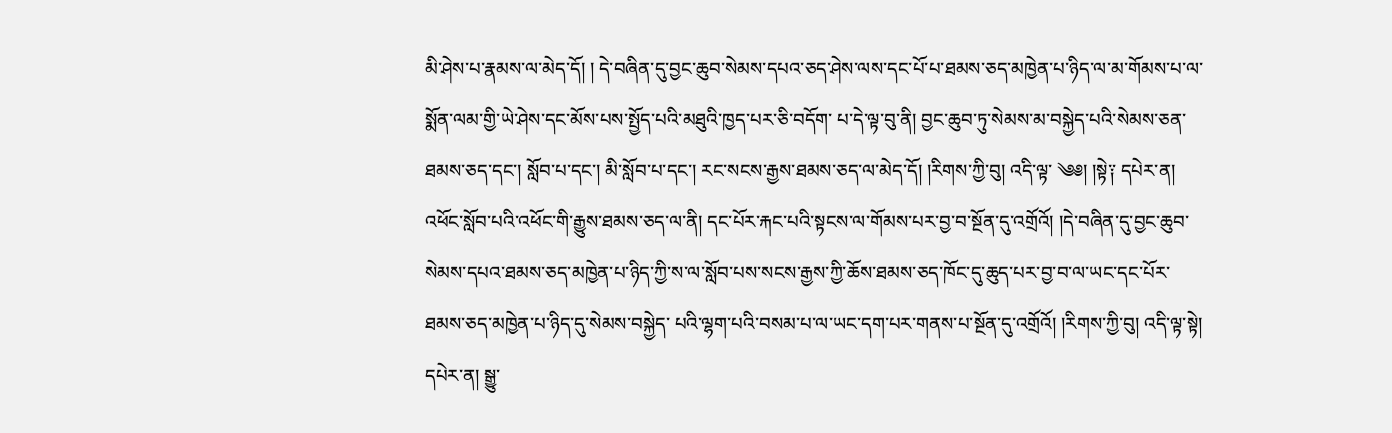མི་ཤེས་པ་རྣམས་ལ་མེད་དོ། ། དེ་བཞིན་དུ་བྱང་ཆུབ་སེམས་དཔའ་ཅད་ཤེས་ལས་དང་པོ་པ་ཐམས་ཅད་མཁྱེན་པ་ཉིད་ལ་མ་གོམས་པ་ལ་སྨོན་ལམ་གྱི་ཡེ་ཤེས་དང་མོས་པས་སྤྱོད་པའི་མཐུའི་ཁྱད་པར་ཅི་བདོག་ པ་དེ་ལྟ་བུ་ནི། བྱང་ཆུབ་ཏུ་སེམས་མ་བསྐྱེད་པའི་སེམས་ཅན་ཐམས་ཅད་དང་། སློབ་པ་དང་། མི་སློབ་པ་དང་། རང་སངས་རྒྱས་ཐམས་ཅད་ལ་མེད་དོ། །རིགས་ཀྱི་བུ། འདི་ལྟ་ ༄༅། །སྟེ༑ དཔེར་ན། འཕོང་སློབ་པའི་འཕོང་གི་རྒྱུས་ཐམས་ཅད་ལ་ནི། དང་པོར་རྐང་པའི་སྟངས་ལ་གོམས་པར་བྱ་བ་སྔོན་དུ་འགྲོའོ། །དེ་བཞིན་དུ་བྱང་ཆུབ་ སེམས་དཔའ་ཐམས་ཅད་མཁྱེན་པ་ཉིད་ཀྱི་ས་ལ་སློབ་པས་སངས་རྒྱས་ཀྱི་ཆོས་ཐམས་ཅད་ཁོང་དུ་ཆུད་པར་བྱ་བ་ལ་ཡང་དང་པོར་ཐམས་ཅད་མཁྱེན་པ་ཉིད་དུ་སེམས་བསྐྱེད་ པའི་ལྷག་པའི་བསམ་པ་ལ་ཡང་དག་པར་གནས་པ་སྔོན་དུ་འགྲོའོ། །རིགས་ཀྱི་བུ། འདི་ལྟ་སྟེ། དཔེར་ན། སྒྱུ་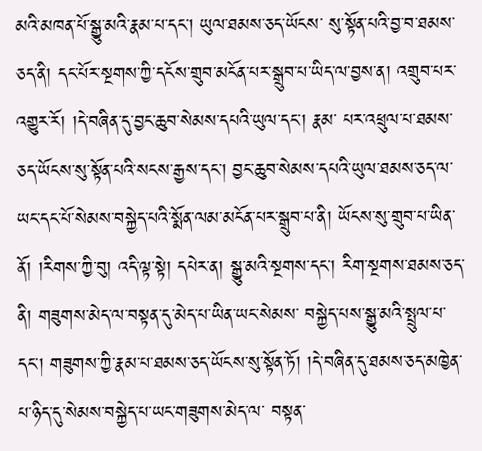མའི་མཁན་པོ་སྒྱུ་མའི་རྣམ་པ་དང་། ཡུལ་ཐམས་ཅད་ཡོངས་ སུ་སྟོན་པའི་བྱ་བ་ཐམས་ཅད་ནི། དང་པོར་སྔགས་ཀྱི་དངོས་གྲུབ་མངོན་པར་སྒྲུབ་པ་ཡིད་ལ་བྱས་ན། འགྲུབ་པར་འགྱུར་རོ། །དེ་བཞིན་དུ་བྱང་ཆུབ་སེམས་དཔའི་ཡུལ་དང་། རྣམ་ པར་འཕྲུལ་པ་ཐམས་ཅད་ཡོངས་སུ་སྟོན་པའི་སངས་རྒྱས་དང་། བྱང་ཆུབ་སེམས་དཔའི་ཡུལ་ཐམས་ཅད་ལ་ཡང་དང་པོ་སེམས་བསྐྱེད་པའི་སྨོན་ལམ་མངོན་པར་སྒྲུབ་པ་ནི། ཡོངས་སུ་གྲུབ་པ་ཡིན་ནོ། །རིགས་ཀྱི་བུ། འདི་ལྟ་སྟེ། དཔེར་ན། སྒྱུ་མའི་སྔགས་དང་། རིག་སྔགས་ཐམས་ཅད་ནི། གཟུགས་མེད་ལ་བསྟན་དུ་མེད་པ་ཡིན་ཡང་སེམས་ བསྐྱེད་པས་སྒྱུ་མའི་སྤྲུལ་པ་དང་། གཟུགས་ཀྱི་རྣམ་པ་ཐམས་ཅད་ཡོངས་སུ་སྟོན་ཏོ། །དེ་བཞིན་དུ་ཐམས་ཅད་མཁྱེན་པ་ཉིད་དུ་སེམས་བསྐྱེད་པ་ཡང་གཟུགས་མེད་ལ་ བསྟན་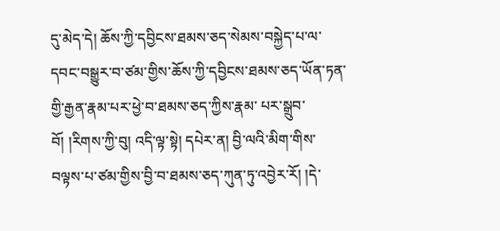དུ་མེད་དེ། ཆོས་ཀྱི་དབྱིངས་ཐམས་ཅད་སེམས་བསྐྱེད་པ་ལ་དབང་བསྒྱུར་བ་ཙམ་གྱིས་ཆོས་ཀྱི་དབྱིངས་ཐམས་ཅད་ཡོན་ཏན་གྱི་རྒྱན་རྣམ་པར་ཕྱེ་བ་ཐམས་ཅད་ཀྱིས་རྣམ་ པར་སྒྲུབ་བོ། །རིགས་ཀྱི་བུ། འདི་ལྟ་སྟེ། དཔེར་ན། བྱི་ལའི་མིག་གིས་བལྟས་པ་ཙམ་གྱིས་བྱི་བ་ཐམས་ཅད་ཀུན་ཏུ་འབྱེར་རོ། །དེ་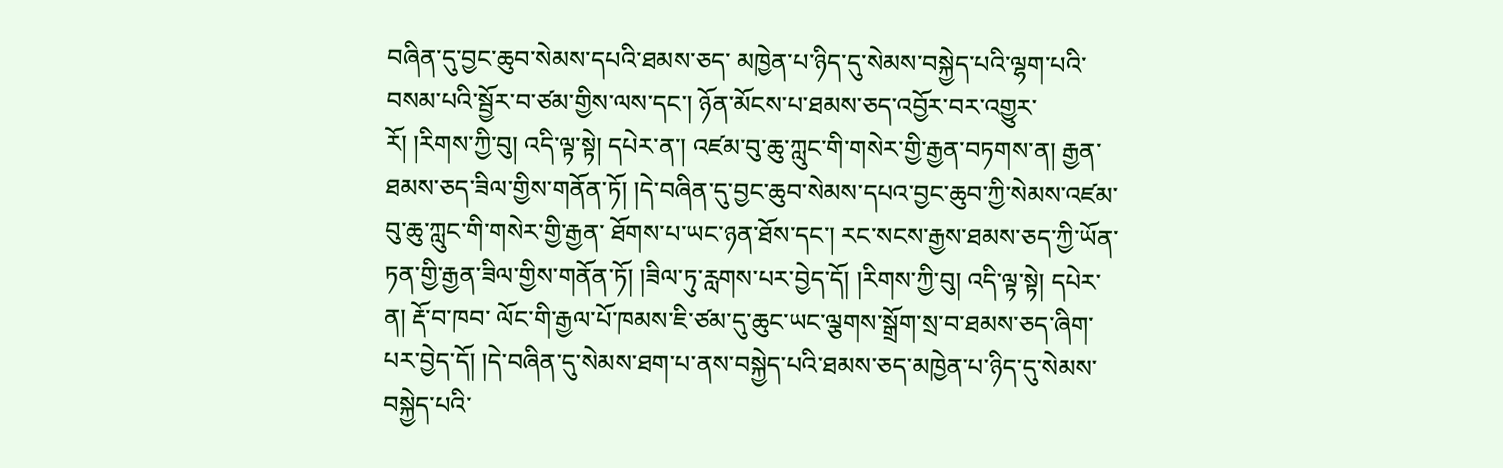བཞིན་དུ་བྱང་ཆུབ་སེམས་དཔའི་ཐམས་ཅད་ མཁྱེན་པ་ཉིད་དུ་སེམས་བསྐྱེད་པའི་ལྷག་པའི་བསམ་པའི་སྦྱོར་བ་ཙམ་གྱིས་ལས་དང་། ཉོན་མོངས་པ་ཐམས་ཅད་འབྱོར་བར་འགྱུར་རོ། །རིགས་ཀྱི་བུ། འདི་ལྟ་སྟེ། དཔེར་ན་། འཛམ་བུ་ཆུ་ཀླུང་གི་གསེར་གྱི་རྒྱན་བཏགས་ན། རྒྱན་ཐམས་ཅད་ཟིལ་གྱིས་གནོན་ཏོ། །དེ་བཞིན་དུ་བྱང་ཆུབ་སེམས་དཔའ་བྱང་ཆུབ་ཀྱི་སེམས་འཛམ་བུ་ཆུ་ཀླུང་གི་གསེར་གྱི་རྒྱན་ ཐོགས་པ་ཡང་ཉན་ཐོས་དང་། རང་སངས་རྒྱས་ཐམས་ཅད་ཀྱི་ཡོན་ཏན་གྱི་རྒྱན་ཟིལ་གྱིས་གནོན་ཏོ། །ཟིལ་ཏུ་རླགས་པར་བྱེད་དོ། །རིགས་ཀྱི་བུ། འདི་ལྟ་སྟེ། དཔེར་ན། རྡོ་བ་ཁབ་ ལོང་གི་རྒྱལ་པོ་ཁམས་ཇི་ཙམ་དུ་ཆུང་ཡང་ལྕགས་སྒྲོག་སྲ་བ་ཐམས་ཅད་ཞིག་པར་བྱེད་དོ། །དེ་བཞིན་དུ་སེམས་ཐག་པ་ནས་བསྐྱེད་པའི་ཐམས་ཅད་མཁྱེན་པ་ཉིད་དུ་སེམས་ བསྐྱེད་པའི་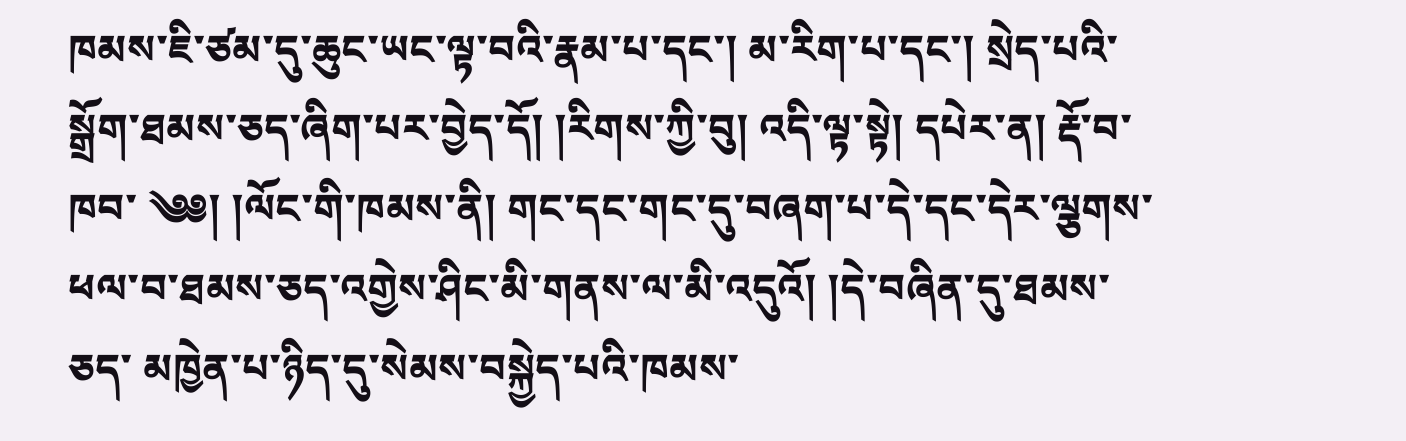ཁམས་ཇི་ཙམ་དུ་ཆུང་ཡང་ལྟ་བའི་རྣམ་པ་དང་། མ་རིག་པ་དང་། སྲེད་པའི་སྒྲོག་ཐམས་ཅད་ཞིག་པར་བྱེད་དོ། །རིགས་ཀྱི་བུ། འདི་ལྟ་སྟེ། དཔེར་ན། རྡོ་བ་ཁབ་ ༄༅། །ལོང་གི་ཁམས་ནི། གང་དང་གང་དུ་བཞག་པ་དེ་དང་དེར་ལྕགས་ཕལ་བ་ཐམས་ཅད་འགྱེས་ཤིང་མི་གནས་ལ་མི་འདུའོ། །དེ་བཞིན་དུ་ཐམས་ཅད་ མཁྱེན་པ་ཉིད་དུ་སེམས་བསྐྱེད་པའི་ཁམས་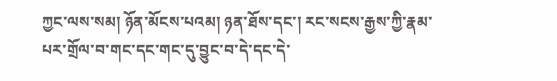ཀྱང་ལས་སམ། ཉོན་མོངས་པའམ། ཉན་ཐོས་དང་། རང་སངས་རྒྱས་ཀྱི་རྣམ་པར་གྲོལ་བ་གང་དང་གང་དུ་བྱུང་བ་དེ་དང་དེ་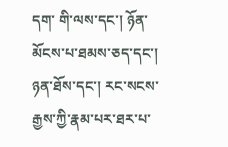དག་ གི་ལས་དང་། ཉོན་མོངས་པ་ཐམས་ཅད་དང་། ཉན་ཐོས་དང་། རང་སངས་རྒྱས་ཀྱི་རྣམ་པར་ཐར་པ་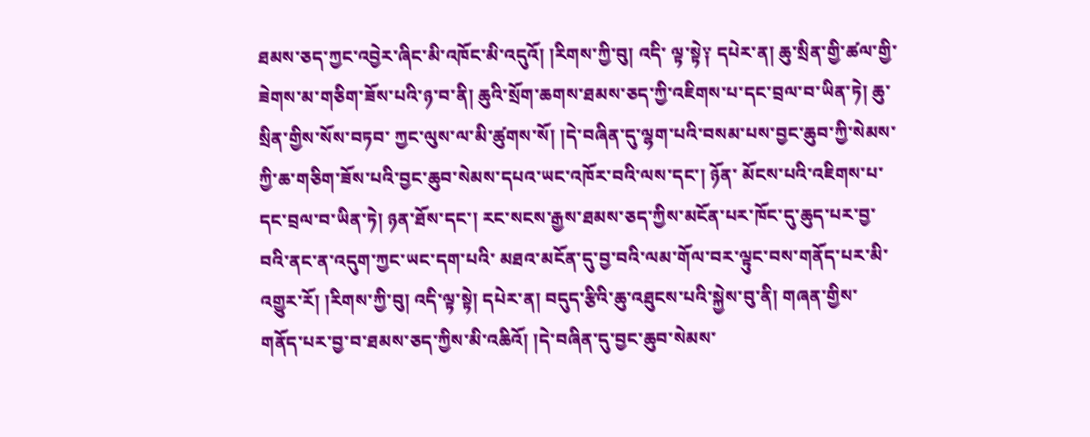ཐམས་ཅད་ཀྱང་འབྱེར་ཞིང་མི་འཁོང་མི་འདུའོ། །རིགས་ཀྱི་བུ། འདི་ ལྟ་སྟེ༑ དཔེར་ན། ཆུ་སྲིན་གྱི་ཚལ་གྱི་ཟེགས་མ་གཅིག་ཟོས་པའི་ཉ་བ་ནི། ཆུའི་སྲོག་ཆགས་ཐམས་ཅད་ཀྱི་འཇིགས་པ་དང་བྲལ་བ་ཡིན་ཏེ། ཆུ་སྲིན་གྱིས་སོས་བཏབ་ ཀྱང་ལུས་ལ་མི་ཚུགས་སོ། །དེ་བཞིན་དུ་ལྷག་པའི་བསམ་པས་བྱང་ཆུབ་ཀྱི་སེམས་ཀྱི་ཆ་གཅིག་ཟོས་པའི་བྱང་ཆུབ་སེམས་དཔའ་ཡང་འཁོར་བའི་ལས་དང་། ཉོན་ མོངས་པའི་འཇིགས་པ་དང་བྲལ་བ་ཡིན་ཏེ། ཉན་ཐོས་དང་། རང་སངས་རྒྱས་ཐམས་ཅད་ཀྱིས་མངོན་པར་ཁོང་དུ་ཆུད་པར་བྱ་བའི་ནང་ན་འདུག་ཀྱང་ཡང་དག་པའི་ མཐའ་མངོན་དུ་བྱ་བའི་ལམ་གོལ་བར་ལྟུང་བས་གནོད་པར་མི་འགྱུར་རོ། །རིགས་ཀྱི་བུ། འདི་ལྟ་སྟེ། དཔེར་ན། བདུད་རྩིའི་ཆུ་འཐུངས་པའི་སྐྱེས་བུ་ནི། གཞན་གྱིས་ གནོད་པར་བྱ་བ་ཐམས་ཅད་ཀྱིས་མི་འཆིའོ། །དེ་བཞིན་དུ་བྱང་ཆུབ་སེམས་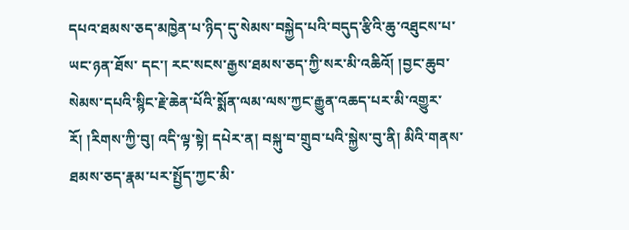དཔའ་ཐམས་ཅད་མཁྱེན་པ་ཉིད་དུ་སེམས་བསྐྱེད་པའི་བདུད་རྩིའི་ཆུ་འཐུངས་པ་ཡང་ཉན་ཐོས་ དང་། རང་སངས་རྒྱས་ཐམས་ཅད་ཀྱི་སར་མི་འཆིའོ། །བྱང་ཆུབ་སེམས་དཔའི་སྙིང་རྗེ་ཆེན་པོའི་སྨོན་ལམ་ལས་ཀྱང་རྒྱུན་འཆད་པར་མི་འགྱུར་རོ། །རིགས་ཀྱི་བུ། འདི་ལྟ་སྟེ། དཔེར་ན། བསྐུ་བ་གྲུབ་པའི་སྐྱེས་བུ་ནི། མིའི་གནས་ཐམས་ཅད་རྣམ་པར་སྤྱོད་ཀྱང་མི་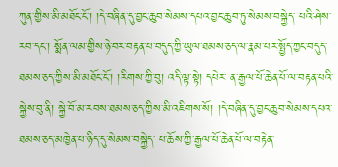ཀུན་གྱིས་མི་མཐོང་ངོ་། །དེ་བཞིན་དུ་བྱང་ཆུབ་སེམས་དཔའ་བྱང་ཆུབ་ཏུ་སེམས་བསྐྱེད་ པའི་ཤེས་རབ་དང་། སྨོན་ལམ་གྱིས་ཉེ་བར་བརྟན་པ་བདུད་ཀྱི་ཡུལ་ཐམས་ཅད་ལ་རྣམ་པར་སྤྱོད་ཀྱང་བདུད་ཐམས་ཅད་ཀྱིས་མི་མཐོང་ངོ་། །རིགས་ཀྱི་བུ། འདི་ལྟ་སྟེ། དཔེར་ ན་རྒྱལ་པོ་ཆེན་པོ་ལ་བརྟན་པའི་སྐྱེས་བུ་ནི། སྐྱེ་བོ་མ་རབས་ཐམས་ཅད་ཀྱིས་མི་འཇིགས་སོ། །དེ་བཞིན་དུ་བྱང་ཆུབ་སེམས་དཔའ་ཐམས་ཅད་མཁྱེན་པ་ཉིད་དུ་སེམས་བསྐྱེད་ པ་ཆོས་ཀྱི་རྒྱལ་པོ་ཆེན་པོ་ལ་བརྟེན་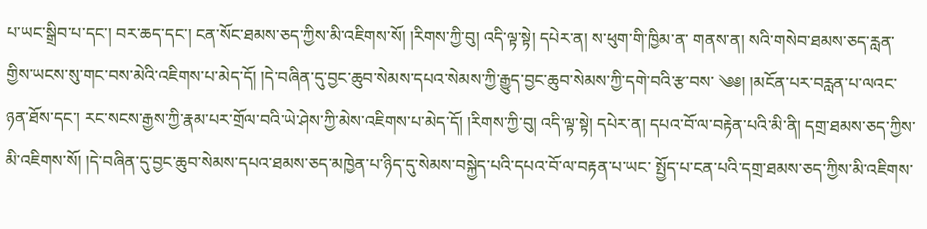པ་ཡང་སྒྲིབ་པ་དང་། བར་ཆད་དང་། ངན་སོང་ཐམས་ཅད་ཀྱིས་མི་འཇིགས་སོ། །རིགས་ཀྱི་བུ། འདི་ལྟ་སྟེ། དཔེར་ན། ས་ཕུག་གི་ཁྱིམ་ན་ གནས་ན། སའི་གསེབ་ཐམས་ཅད་རླན་གྱིས་ཡངས་སུ་གང་བས་མེའི་འཇིགས་པ་མེད་དོ། །དེ་བཞིན་དུ་བྱང་ཆུབ་སེམས་དཔའ་སེམས་ཀྱི་རྒྱུད་བྱང་ཆུབ་སེམས་ཀྱི་དགེ་བའི་རྩ་བས་ ༄༅། །མངོན་པར་བརླན་པ་ལའང་ཉན་ཐོས་དང་། རང་སངས་རྒྱས་ཀྱི་རྣམ་པར་གྲོལ་བའི་ཡེ་ཤེས་ཀྱི་མེས་འཇིགས་པ་མེད་དོ། །རིགས་ཀྱི་བུ། འདི་ལྟ་སྟེ། དཔེར་ན། དཔའ་བོ་ལ་བརྟེན་པའི་མི་ནི། དགྲ་ཐམས་ཅད་ཀྱིས་མི་འཇིགས་སོ། །དེ་བཞིན་དུ་བྱང་ཆུབ་སེམས་དཔའ་ཐམས་ཅད་མཁྱེན་པ་ཉིད་དུ་སེམས་བསྐྱེད་པའི་དཔའ་བོ་ལ་བརྟན་པ་ཡང་ སྤྱོད་པ་ངན་པའི་དགྲ་ཐམས་ཅད་ཀྱིས་མི་འཇིགས་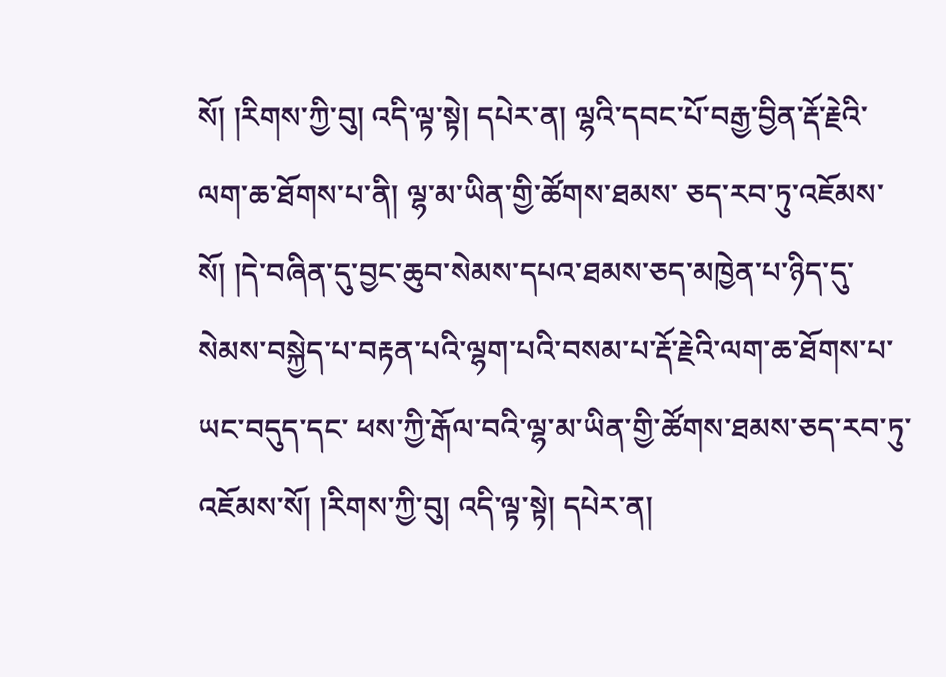སོ། །རིགས་ཀྱི་བུ། འདི་ལྟ་སྟེ། དཔེར་ན། ལྷའི་དབང་པོ་བརྒྱ་བྱིན་རྡོ་རྗེའི་ལག་ཆ་ཐོགས་པ་ནི། ལྷ་མ་ཡིན་གྱི་ཚོགས་ཐམས་ ཅད་རབ་ཏུ་འཇོམས་སོ། །དེ་བཞིན་དུ་བྱང་ཆུབ་སེམས་དཔའ་ཐམས་ཅད་མཁྱེན་པ་ཉིད་དུ་སེམས་བསྐྱེད་པ་བརྟན་པའི་ལྷག་པའི་བསམ་པ་རྡོ་རྗེའི་ལག་ཆ་ཐོགས་པ་ཡང་བདུད་དང་ ཕས་ཀྱི་རྒོལ་བའི་ལྷ་མ་ཡིན་གྱི་ཚོགས་ཐམས་ཅད་རབ་ཏུ་འཇོམས་སོ། །རིགས་ཀྱི་བུ། འདི་ལྟ་སྟེ། དཔེར་ན།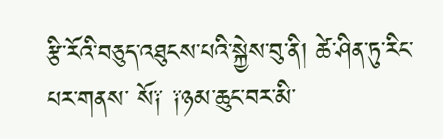རྩི་རོའི་བཅུད་འཐུངས་པའི་སྐྱེས་བུ་ནི། ཚེ་ཤིན་ཏུ་རིང་པར་གནས་ སོ༑ ༑ཉམ་ཆུང་བར་མི་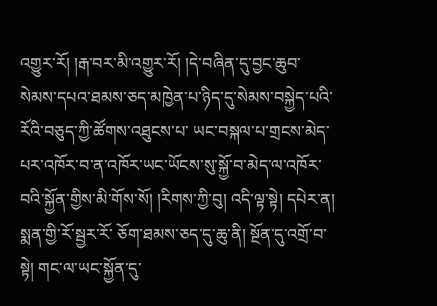འགྱུར་རོ། །རྒ་བར་མི་འགྱུར་རོ། །དེ་བཞིན་དུ་བྱང་ཆུབ་སེམས་དཔའ་ཐམས་ཅད་མཁྱེན་པ་ཉིད་དུ་སེམས་བསྐྱེད་པའི་རོའི་བཅུད་ཀྱི་ཚོགས་འཐུངས་པ་ ཡང་བསྐལ་པ་གྲངས་མེད་པར་འཁོར་བ་ན་འཁོར་ཡང་ཡོངས་སུ་སྐྱོ་བ་མེད་ལ་འཁོར་བའི་སྐྱོན་གྱིས་མི་གོས་སོ། །རིགས་ཀྱི་བུ། འདི་ལྟ་སྟེ། དཔེར་ན། སྨན་གྱི་རོ་སྦྱར་རོ་ ཅོག་ཐམས་ཅད་དུ་ཆུ་ནི། སྔོན་དུ་འགྲོ་བ་སྟེ། གང་ལ་ཡང་སྐྱོན་དུ་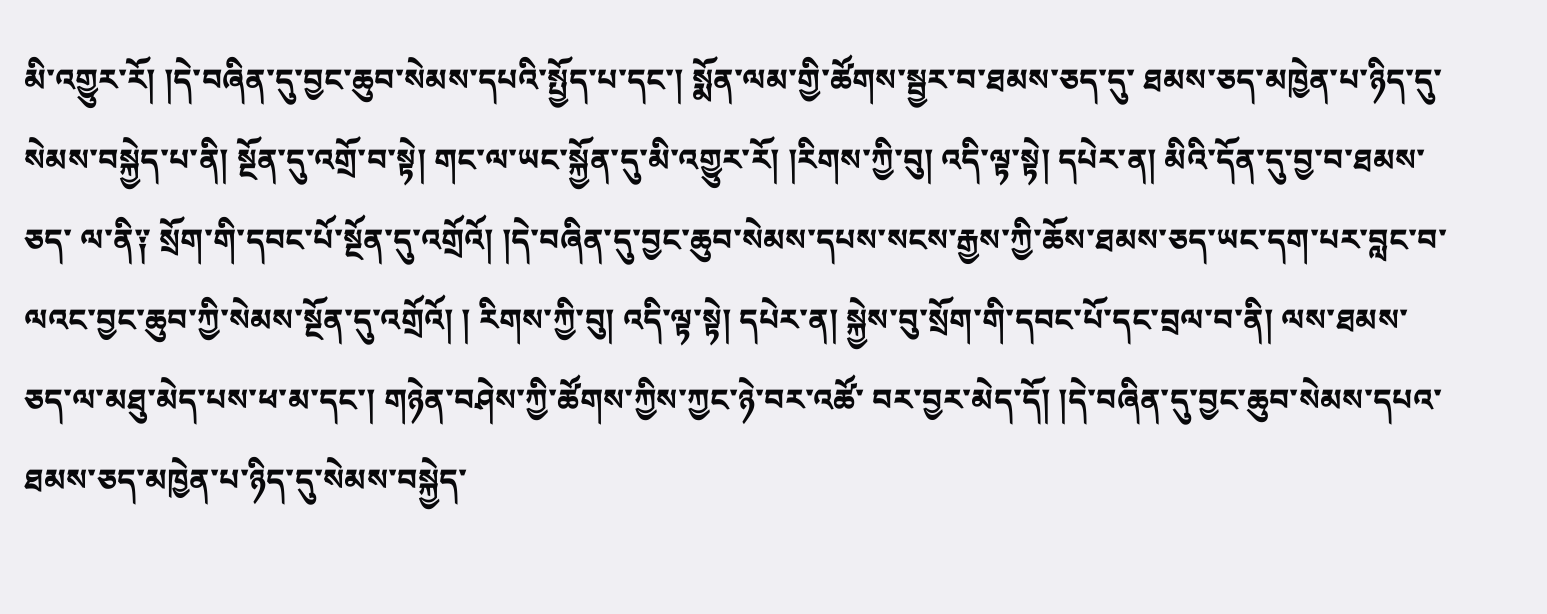མི་འགྱུར་རོ། །དེ་བཞིན་དུ་བྱང་ཆུབ་སེམས་དཔའི་སྤྱོད་པ་དང་། སྨོན་ལམ་གྱི་ཚོགས་སྦྱར་བ་ཐམས་ཅད་དུ་ ཐམས་ཅད་མཁྱེན་པ་ཉིད་དུ་སེམས་བསྐྱེད་པ་ནི། སྔོན་དུ་འགྲོ་བ་སྟེ། གང་ལ་ཡང་སྐྱོན་དུ་མི་འགྱུར་རོ། །རིགས་ཀྱི་བུ། འདི་ལྟ་སྟེ། དཔེར་ན། མིའི་དོན་དུ་བྱ་བ་ཐམས་ཅད་ ལ་ནི༑ སྲོག་གི་དབང་པོ་སྔོན་དུ་འགྲོའོ། །དེ་བཞིན་དུ་བྱང་ཆུབ་སེམས་དཔས་སངས་རྒྱས་ཀྱི་ཆོས་ཐམས་ཅད་ཡང་དག་པར་བླང་བ་ལའང་བྱང་ཆུབ་ཀྱི་སེམས་སྔོན་དུ་འགྲོའོ། ། རིགས་ཀྱི་བུ། འདི་ལྟ་སྟེ། དཔེར་ན། སྐྱེས་བུ་སྲོག་གི་དབང་པོ་དང་བྲལ་བ་ནི། ལས་ཐམས་ཅད་ལ་མཐུ་མེད་པས་ཕ་མ་དང་། གཉེན་བཤེས་ཀྱི་ཚོགས་ཀྱིས་ཀྱང་ཉེ་བར་འཚོ་ བར་བྱར་མེད་དོ། །དེ་བཞིན་དུ་བྱང་ཆུབ་སེམས་དཔའ་ཐམས་ཅད་མཁྱེན་པ་ཉིད་དུ་སེམས་བསྐྱེད་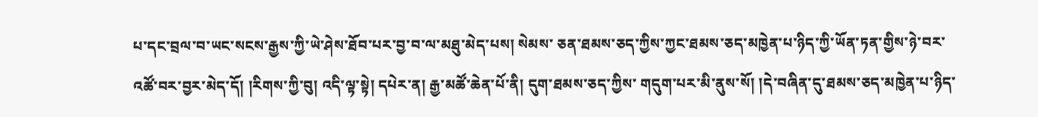པ་དང་བྲལ་བ་ཡང་སངས་རྒྱས་ཀྱི་ཡེ་ཤེས་ཐོབ་པར་བྱ་བ་ལ་མཐུ་མེད་པས། སེམས་ ཅན་ཐམས་ཅད་ཀྱིས་ཀྱང་ཐམས་ཅད་མཁྱེན་པ་ཉིད་ཀྱི་ཡོན་ཏན་གྱིས་ཉེ་བར་འཚོ་བར་བྱར་མེད་དོ། །རིགས་ཀྱི་བུ། འདི་ལྟ་སྟེ། དཔེར་ན། རྒྱ་མཚོ་ཆེན་པོ་ནི། དུག་ཐམས་ཅད་ཀྱིས་ གདུག་པར་མི་ནུས་སོ། །དེ་བཞིན་དུ་ཐམས་ཅད་མཁྱེན་པ་ཉིད་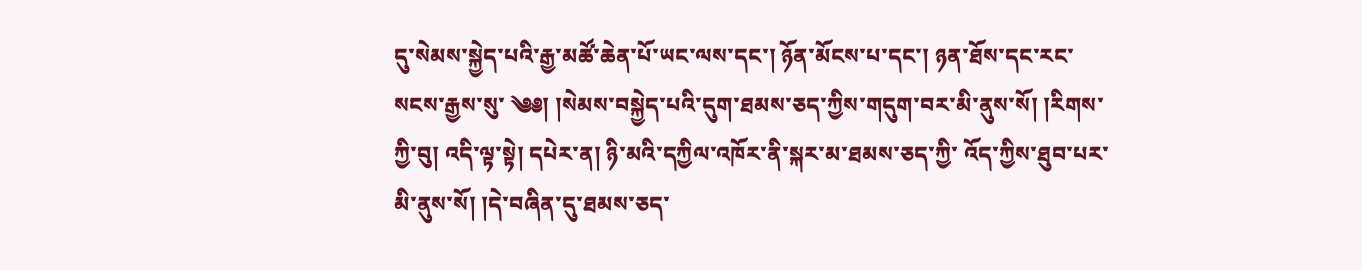དུ་སེམས་སྐྱེད་པའི་རྒྱ་མཚོ་ཆེན་པོ་ཡང་ལས་དང་། ཉོན་མོངས་པ་དང་། ཉན་ཐོས་དང་རང་སངས་རྒྱས་སུ་ ༄༅། །སེམས་བསྐྱེད་པའི་དུག་ཐམས་ཅད་ཀྱིས་གདུག་བར་མི་ནུས་སོ། །རིགས་ཀྱི་བུ། འདི་ལྟ་སྟེ། དཔེར་ན། ཉི་མའི་དཀྱིལ་འཁོར་ནི་སྐར་མ་ཐམས་ཅད་ཀྱི་ འོད་ཀྱིས་ཐུབ་པར་མི་ནུས་སོ། །དེ་བཞིན་དུ་ཐམས་ཅད་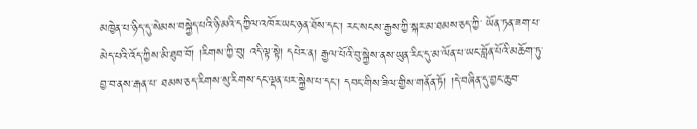མཁྱེན་པ་ཉིད་དུ་སེམས་བསྐྱེད་པའི་ཉི་མའི་དཀྱིལ་འཁོར་ཡང་ཉན་ཐོས་དང་། རང་སངས་རྒྱས་ཀྱི་སྐར་མ་ཐམས་ཅད་ཀྱི་ ཡོན་ཏན་ཟག་པ་མེད་པའི་འོད་ཀྱིས་མི་ཐུབ་བོ། །རིགས་ཀྱི་བུ། འདི་ལྟ་སྟེ། དཔེར་ན། རྒྱལ་པོའི་བུ་སྐྱེས་ནས་ཡུན་རིང་དུ་མ་ལོན་པ་ཡང་བློན་པོའི་མཆོག་ཏུ་བྱ་བ་ནས་རྒན་པ་ ཐམས་ཅད་རིགས་སུ་རིགས་དང་ལྡན་པར་སྐྱེས་པ་དང་། དབང་གིས་ཟིལ་གྱིས་གནོན་ཏོ། །དེ་བཞིན་དུ་བྱང་ཆུབ་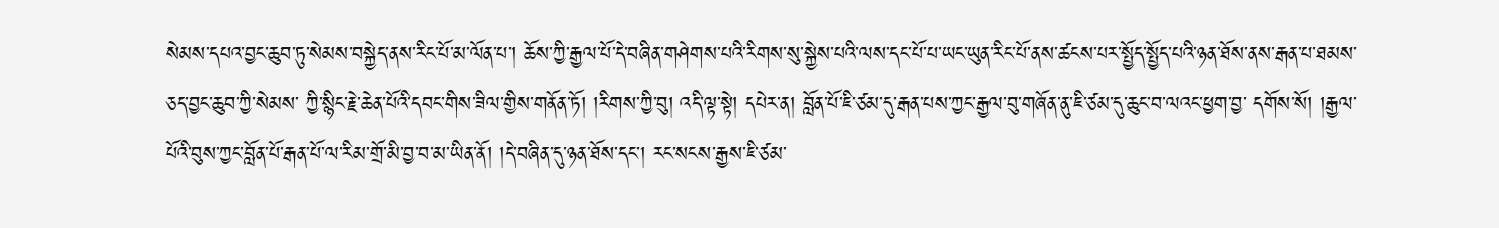སེམས་དཔའ་བྱང་ཆུབ་ཏུ་སེམས་བསྐྱེད་ནས་རིང་པོ་མ་ལོན་པ་། ཆོས་ཀྱི་རྒྱལ་པོ་དེ་བཞིན་གཤེགས་པའི་རིགས་སུ་སྐྱེས་པའི་ལས་དང་པོ་པ་ཡང་ཡུན་རིང་པོ་ནས་ཚངས་པར་སྤྱོད་སྤྱོད་པའི་ཉན་ཐོས་ནས་རྒན་པ་ཐམས་ཅད་བྱང་ཆུབ་ཀྱི་སེམས་ ཀྱི་སྙིང་རྗེ་ཆེན་པོའི་དབང་གིས་ཟིལ་གྱིས་གནོན་ཏོ། །རིགས་ཀྱི་བུ། འདི་ལྟ་སྟེ། དཔེར་ན། བློན་པོ་ཇི་ཙམ་དུ་རྒན་པས་ཀྱང་རྒྱལ་བུ་གཞོན་ནུ་ཇི་ཙམ་དུ་ཆུང་བ་ལའང་ཕྱག་བྱ་ དགོས་སོ། །རྒྱལ་པོའི་བུས་ཀྱང་བློན་པོ་རྒན་པོ་ལ་རིམ་གྲོ་མི་བྱ་བ་མ་ཡིན་ནོ། །དེ་བཞིན་དུ་ཉན་ཐོས་དང་། རང་སངས་རྒྱས་ཇི་ཙམ་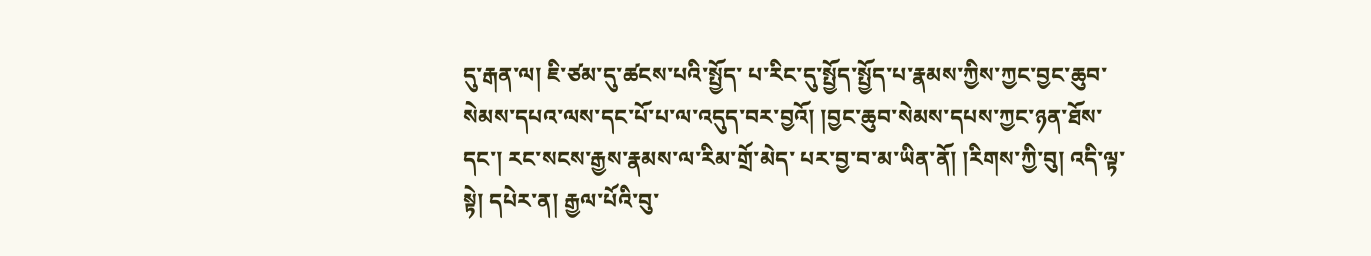དུ་རྒན་ལ། ཇི་ཙམ་དུ་ཚངས་པའི་སྤྱོད་ པ་རིང་དུ་སྤྱོད་སྤྱོད་པ་རྣམས་ཀྱིས་ཀྱང་བྱང་ཆུབ་སེམས་དཔའ་ལས་དང་པོ་པ་ལ་འདུད་བར་བྱའོ། །བྱང་ཆུབ་སེམས་དཔས་ཀྱང་ཉན་ཐོས་དང་། རང་སངས་རྒྱས་རྣམས་ལ་རིམ་གྲོ་མེད་ པར་བྱ་བ་མ་ཡིན་ནོ། །རིགས་ཀྱི་བུ། འདི་ལྟ་སྟེ། དཔེར་ན། རྒྱལ་པོའི་བུ་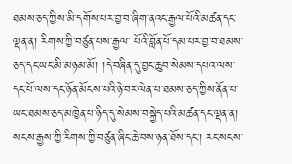ཐམས་ཅད་ཀྱིས་མི་དགོས་པར་བྱ་བ་ཞིག་ནའང་རྒྱལ་པོའི་མཚན་དང་ལྡན་ན། རིགས་ཀྱི་བཙུན་པས་རྒྱལ་ པོའི་བློན་པོ་དམ་པར་བྱ་བ་ཐམས་ཅད་དང་ཡང་མི་མཉམ་མོ། །དེ་བཞིན་དུ་བྱང་ཆུབ་སེམས་དཔའ་ལས་དང་པོ་ལས་དང་ཉོན་མོངས་པའི་ཉེ་བར་ལེན་པ་ཐམས་ཅད་ཀྱིས་ནོན་པ་ ཡང་ཐམས་ཅད་མཁྱེན་པ་ཉིད་དུ་སེམས་བསྐྱེད་པའི་མཚན་དང་ལྡན་ན། སངས་རྒྱས་ཀྱི་རིགས་ཀྱི་བཙུན་ཞིང་ཆེ་བས་ཉན་ཐོས་དང་། རང་སངས་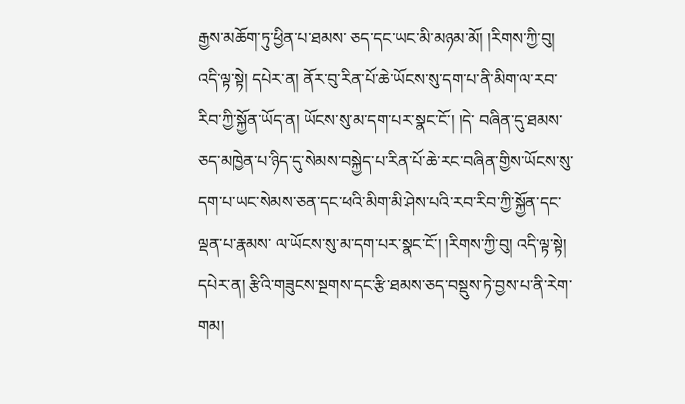རྒྱས་མཆོག་ཏུ་ཕྱིན་པ་ཐམས་ ཅད་དང་ཡང་མི་མཉམ་མོ། །རིགས་ཀྱི་བུ། འདི་ལྟ་སྟེ། དཔེར་ན། ནོར་བུ་རིན་པོ་ཆེ་ཡོངས་སུ་དག་པ་ནི་མིག་ལ་རབ་རིབ་ཀྱི་སྐྱོན་ཡོད་ན། ཡོངས་སུ་མ་དག་པར་སྣང་ངོ་། །དེ་ བཞིན་དུ་ཐམས་ཅད་མཁྱེན་པ་ཉིད་དུ་སེམས་བསྐྱེད་པ་རིན་པོ་ཆེ་རང་བཞིན་གྱིས་ཡོངས་སུ་དག་པ་ཡང་སེམས་ཅན་དང་ཕའི་མིག་མི་ཤེས་པའི་རབ་རིབ་ཀྱི་སྐྱོན་དང་ལྡན་པ་རྣམས་ ལ་ཡོངས་སུ་མ་དག་པར་སྣང་ངོ་། །རིགས་ཀྱི་བུ། འདི་ལྟ་སྟེ། དཔེར་ན། རྩིའི་གཟུངས་སྔགས་དང་རྩི་ཐམས་ཅད་བསྡུས་ཏེ་བྱས་པ་ནི་རེག་གམ།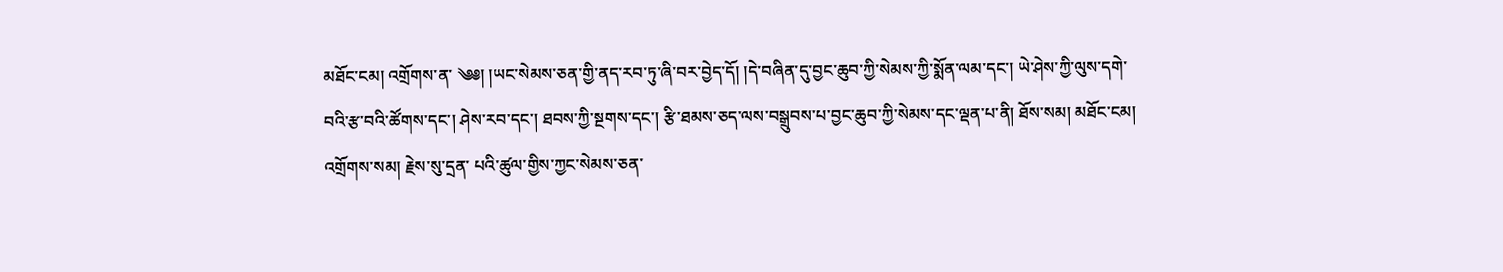མཐོང་ངམ། འགྲོགས་ན་ ༄༅། །ཡང་སེམས་ཅན་གྱི་ནད་རབ་ཏུ་ཞི་བར་བྱེད་དོ། །དེ་བཞིན་དུ་བྱང་ཆུབ་ཀྱི་སེམས་ཀྱི་སྨོན་ལམ་དང་། ཡེ་ཤེས་ཀྱི་ལུས་དགེ་བའི་རྩ་བའི་ཚོགས་དང་། ཤེས་རབ་དང་། ཐབས་ཀྱི་སྔགས་དང་། རྩི་ཐམས་ཅད་ལས་བསྒྲུབས་པ་བྱང་ཆུབ་ཀྱི་སེམས་དང་ལྡན་པ་ནི། ཐོས་སམ། མཐོང་ངམ། འགྲོགས་སམ། རྗེས་སུ་དྲན་ པའི་ཚུལ་གྱིས་ཀྱང་སེམས་ཅན་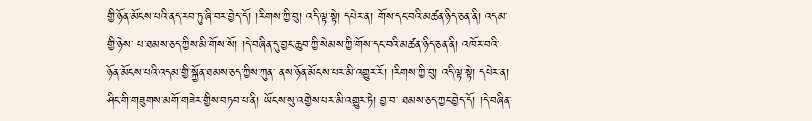གྱི་ཉོན་མོངས་པའི་ནད་རབ་ཏུ་ཞི་བར་བྱེད་དོ། །རིགས་ཀྱི་བུ། འདི་ལྟ་སྟེ། དཔེར་ན། གོས་དང་བའི་མཚན་ཉིད་ཅན་ནི། འདམ་གྱི་ཉེས་ པ་ཐམས་ཅད་ཀྱིས་མི་གོས་སོ། །དེ་བཞིན་དུ་བྱང་ཆུབ་ཀྱི་སེམས་ཀྱི་གོས་དང་བའི་མཚན་ཉིད་ཅན་ནི། འཁོར་བའི་ཉོན་མོངས་པའི་འདམ་གྱི་སྐྱོན་ཐམས་ཅད་ཀྱིས་ཀུན་ ནས་ཉོན་མོངས་པར་མི་འགྱུར་རོ། །རིགས་ཀྱི་བུ། འདི་ལྟ་སྟེ། དཔེར་ན། ཤིང་གི་གཟུགས་མགོ་གཟེར་གྱིས་བཏབ་པ་ནི། ཡོངས་སུ་འགྱེས་པར་མི་འགྱུར་ཏེ། བྱ་བ་ ཐམས་ཅད་ཀྱང་བྱེད་དོ། །དེ་བཞིན་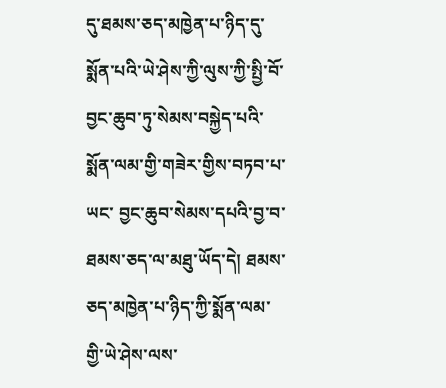དུ་ཐམས་ཅད་མཁྱེན་པ་ཉིད་དུ་སྨོན་པའི་ཡེ་ཤེས་ཀྱི་ལུས་ཀྱི་སྤྱི་བོ་བྱང་ཆུབ་ཏུ་སེམས་བསྐྱེད་པའི་སྨོན་ལམ་གྱི་གཟེར་གྱིས་བཏབ་པ་ཡང་ བྱང་ཆུབ་སེམས་དཔའི་བྱ་བ་ཐམས་ཅད་ལ་མཐུ་ཡོད་དེ། ཐམས་ཅད་མཁྱེན་པ་ཉིད་ཀྱི་སྨོན་ལམ་གྱི་ཡེ་ཤེས་ལས་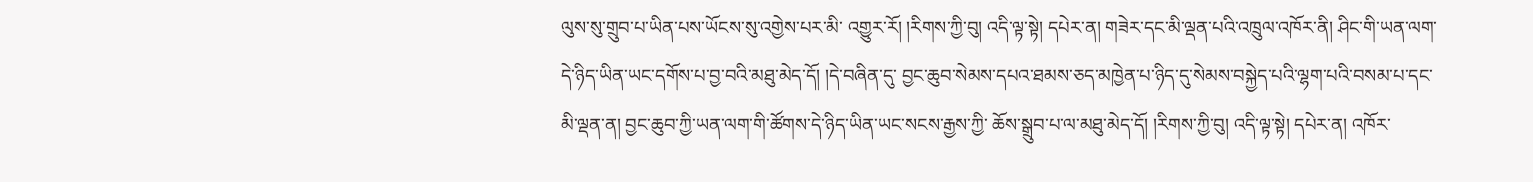ལུས་སུ་གྲུབ་པ་ཡིན་པས་ཡོངས་སུ་འགྱེས་པར་མི་ འགྱུར་རོ། །རིགས་ཀྱི་བུ། འདི་ལྟ་སྟེ། དཔེར་ན། གཟེར་དང་མི་ལྡན་པའི་འཁྲུལ་འཁོར་ནི། ཤིང་གི་ཡན་ལག་དེ་ཉིད་ཡིན་ཡང་དགོས་པ་བྱ་བའི་མཐུ་མེད་དོ། །དེ་བཞིན་དུ་ བྱང་ཆུབ་སེམས་དཔའ་ཐམས་ཅད་མཁྱེན་པ་ཉིད་དུ་སེམས་བསྐྱེད་པའི་ལྷག་པའི་བསམ་པ་དང་མི་ལྡན་ན། བྱང་ཆུབ་ཀྱི་ཡན་ལག་གི་ཚོགས་དེ་ཉིད་ཡིན་ཡང་སངས་རྒྱས་ཀྱི་ ཆོས་སྒྲུབ་པ་ལ་མཐུ་མེད་དོ། །རིགས་ཀྱི་བུ། འདི་ལྟ་སྟེ། དཔེར་ན། འཁོར་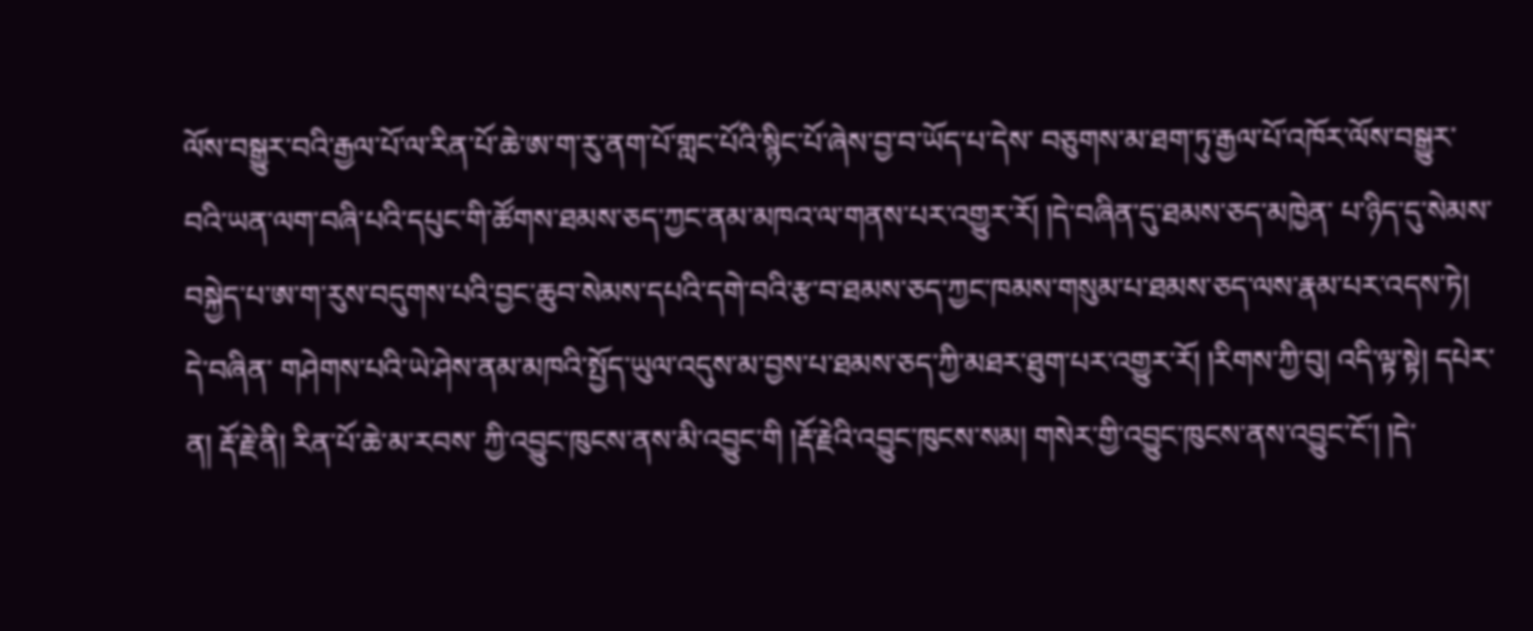ལོས་བསྒྱུར་བའི་རྒྱལ་པོ་ལ་རིན་པོ་ཆེ་ཨ་ག་རུ་ནག་པོ་གླང་པོའི་སྙིང་པོ་ཞེས་བྱ་བ་ཡོད་པ་དེས་ བཅུགས་མ་ཐག་ཏུ་རྒྱལ་པོ་འཁོར་ལོས་བསྒྱུར་བའི་ཡན་ལག་བཞི་པའི་དཔུང་གི་ཚོགས་ཐམས་ཅད་ཀྱང་ནམ་མཁའ་ལ་གནས་པར་འགྱུར་རོ། །དེ་བཞིན་དུ་ཐམས་ཅད་མཁྱེན་ པ་ཉིད་དུ་སེམས་བསྐྱེད་པ་ཨ་ག་རུས་བདུགས་པའི་བྱང་ཆུབ་སེམས་དཔའི་དགེ་བའི་རྩ་བ་ཐམས་ཅད་ཀྱང་ཁམས་གསུམ་པ་ཐམས་ཅད་ལས་རྣམ་པར་འདས་ཏེ། དེ་བཞིན་ གཤེགས་པའི་ཡེ་ཤེས་ནམ་མཁའི་སྤྱོད་ཡུལ་འདུས་མ་བྱས་པ་ཐམས་ཅད་ཀྱི་མཐར་ཐུག་པར་འགྱུར་རོ། །རིགས་ཀྱི་བུ། འདི་ལྟ་སྟེ། དཔེར་ན། རྡོ་རྗེ་ནི། རིན་པོ་ཆེ་མ་རབས་ ཀྱི་འབྱུང་ཁུངས་ནས་མི་འབྱུང་གི །རྡོ་རྗེའི་འབྱུང་ཁུངས་སམ། གསེར་གྱི་འབྱུང་ཁུངས་ནས་འབྱུང་ངོ་། །དེ་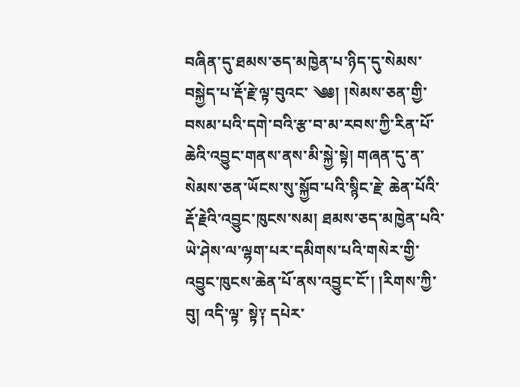བཞིན་དུ་ཐམས་ཅད་མཁྱེན་པ་ཉིད་དུ་སེམས་བསྐྱེད་པ་རྡོ་རྗེ་ལྟ་བུའང་ ༄༅། །སེམས་ཅན་གྱི་བསམ་པའི་དགེ་བའི་རྩ་བ་མ་རབས་ཀྱི་རིན་པོ་ཆེའི་འབྱུང་གནས་ནས་མི་སྐྱེ་སྟེ། གཞན་དུ་ན་སེམས་ཅན་ཡོངས་སུ་སྐྱོབ་པའི་སྙིང་རྗེ་ ཆེན་པོའི་རྡོ་རྗེའི་འབྱུང་ཁུངས་སམ། ཐམས་ཅད་མཁྱེན་པའི་ཡེ་ཤེས་ལ་ལྷག་པར་དམིགས་པའི་གསེར་གྱི་འབྱུང་ཁུངས་ཆེན་པོ་ནས་འབྱུང་ངོ་། །རིགས་ཀྱི་བུ། འདི་ལྟ་ སྟེ༑ དཔེར་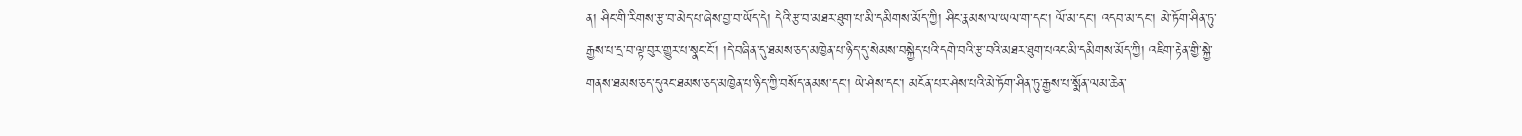ན། ཤིང་གི་རིགས་རྩ་བ་མེད་པ་ཞེས་བྱ་བ་ཡོད་དེ། དེའི་རྩ་བ་མཐར་ཐུག་པ་མི་དམིགས་མོད་ཀྱི། ཤིང་རྣམས་ལ་ཡལ་ག་དང་། ལོ་མ་དང་། འདབ་མ་དང་། མེ་ཏོག་ཤིན་ཏུ་རྒྱས་པ་དྲ་བ་ལྟ་བུར་གྱུར་པ་སྣང་ངོ་། །དེ་བཞིན་དུ་ཐམས་ཅད་མཁྱེན་པ་ཉིད་དུ་སེམས་བསྐྱེད་པའི་དགེ་བའི་རྩ་བའི་མཐར་ཐུག་པའང་མི་དམིགས་མོད་ཀྱི། འཇིག་རྟེན་གྱི་སྐྱེ་གནས་ཐམས་ཅད་དུའང་ཐམས་ཅད་མཁྱེན་པ་ཉིད་ཀྱི་བསོད་ནམས་དང་། ཡེ་ཤེས་དང་། མངོན་པར་ཤེས་པའི་མེ་ཏོག་ཤིན་ཏུ་རྒྱས་པ་སྨོན་ལམ་ཆེན་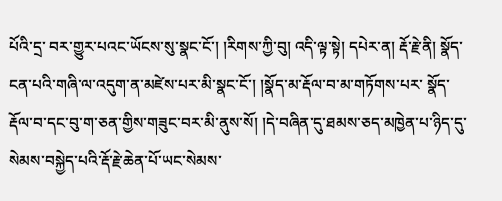པོའི་དྲ་ བར་གྱུར་པའང་ཡོངས་སུ་སྣང་ངོ་། །རིགས་ཀྱི་བུ། འདི་ལྟ་སྟེ། དཔེར་ན། རྡོ་རྗེ་ནི། སྣོད་ངན་པའི་གཞི་ལ་འདུག་ན་མཛེས་པར་མི་སྣང་ངོ་། །སྣོད་མ་རྡོལ་བ་མ་གཏོགས་པར་ སྣོད་རྡོལ་བ་དང་བུ་ག་ཅན་གྱིས་གཟུང་བར་མི་ནུས་སོ། །དེ་བཞིན་དུ་ཐམས་ཅད་མཁྱེན་པ་ཉིད་དུ་སེམས་བསྐྱེད་པའི་རྡོ་རྗེ་ཆེན་པོ་ཡང་སེམས་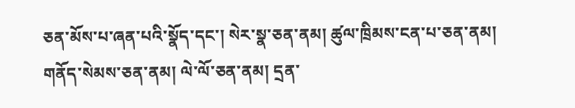ཅན་མོས་པ་ཞན་པའི་སྣོད་དང་། སེར་སྣ་ཅན་ནམ། ཚུལ་ཁྲིམས་ངན་པ་ཅན་ནམ། གནོད་སེམས་ཅན་ནམ། ལེ་ལོ་ཅན་ནམ། དྲན་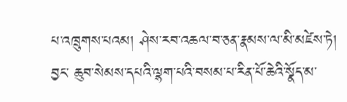པ་འཁྲུགས་པའམ། ཤེས་རབ་འཆལ་བ་ཅན་རྣམས་ལ་མི་མཛེས་ཏེ། བྱང་ ཆུབ་སེམས་དཔའི་ལྷག་པའི་བསམ་པ་རིན་པོ་ཆེའི་སྣོད་མ་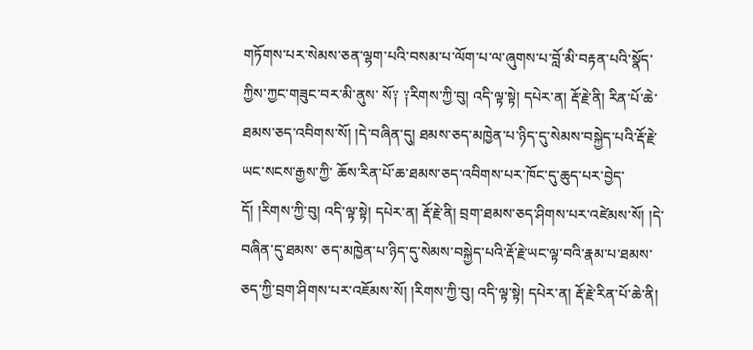གཏོགས་པར་སེམས་ཅན་ལྷག་པའི་བསམ་པ་ལོག་པ་ལ་ཞུགས་པ་བློ་མི་བརྟན་པའི་སྣོད་ཀྱིས་ཀྱང་གཟུང་བར་མི་ནུས་ སོ༑ ༑རིགས་ཀྱི་བུ། འདི་ལྟ་སྟེ། དཔེར་ན། རྡོ་རྗེ་ནི། རིན་པོ་ཆེ་ཐམས་ཅད་འབིགས་སོ། །དེ་བཞིན་དུ། ཐམས་ཅད་མཁྱེན་པ་ཉིད་དུ་སེམས་བསྐྱེད་པའི་རྡོ་རྗེ་ཡང་སངས་རྒྱས་ཀྱི་ ཆོས་རིན་པོ་ཆ་ཐམས་ཅད་འབིགས་པར་ཁོང་དུ་ཆུད་པར་བྱེད་དོ། །རིགས་ཀྱི་བུ། འདི་ལྟ་སྟེ། དཔེར་ན། རྡོ་རྗེ་ནི། བྲག་ཐམས་ཅད་ཤིགས་པར་འཛེམས་སོ། །དེ་བཞིན་དུ་ཐམས་ ཅད་མཁྱེན་པ་ཉིད་དུ་སེམས་བསྐྱེད་པའི་རྡོ་རྗེ་ཡང་ལྟ་བའི་རྣམ་པ་ཐམས་ཅད་ཀྱི་བྲག་ཤིགས་པར་འཇོམས་སོ། །རིགས་ཀྱི་བུ། འདི་ལྟ་སྟེ། དཔེར་ན། རྡོ་རྗེ་རིན་པོ་ཆེ་ནི།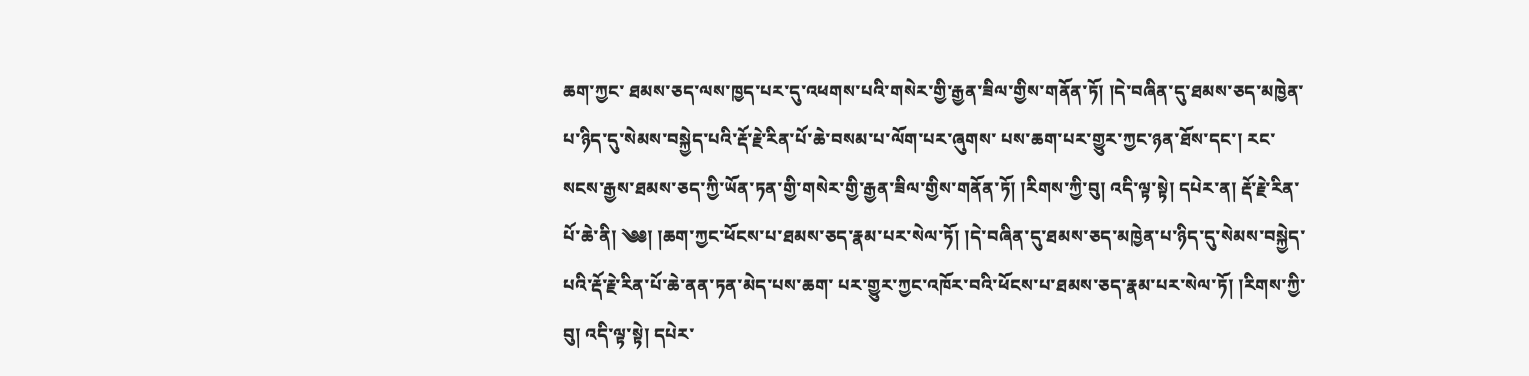ཆག་ཀྱང་ ཐམས་ཅད་ལས་ཁྱད་པར་དུ་འཕགས་པའི་གསེར་གྱི་རྒྱན་ཟིལ་གྱིས་གནོན་ཏོ། །དེ་བཞིན་དུ་ཐམས་ཅད་མཁྱེན་པ་ཉིད་དུ་སེམས་བསྐྱེད་པའི་རྡོ་རྗེ་རིན་པོ་ཆེ་བསམ་པ་ལོག་པར་ཞུགས་ པས་ཆག་པར་གྱུར་ཀྱང་ཉན་ཐོས་དང་། རང་སངས་རྒྱས་ཐམས་ཅད་ཀྱི་ཡོན་ཏན་གྱི་གསེར་གྱི་རྒྱན་ཟིལ་གྱིས་གནོན་ཏོ། །རིགས་ཀྱི་བུ། འདི་ལྟ་སྟེ། དཔེར་ན། རྡོ་རྗེ་རིན་པོ་ཆེ་ནི། ༄༅། །ཆག་ཀྱང་ཕོངས་པ་ཐམས་ཅད་རྣམ་པར་སེལ་ཏོ། །དེ་བཞིན་དུ་ཐམས་ཅད་མཁྱེན་པ་ཉིད་དུ་སེམས་བསྐྱེད་པའི་རྡོ་རྗེ་རིན་པོ་ཆེ་ནན་ཏན་མེད་པས་ཆག་ པར་གྱུར་ཀྱང་འཁོར་བའི་ཕོངས་པ་ཐམས་ཅད་རྣམ་པར་སེལ་ཏོ། །རིགས་ཀྱི་བུ། འདི་ལྟ་སྟེ། དཔེར་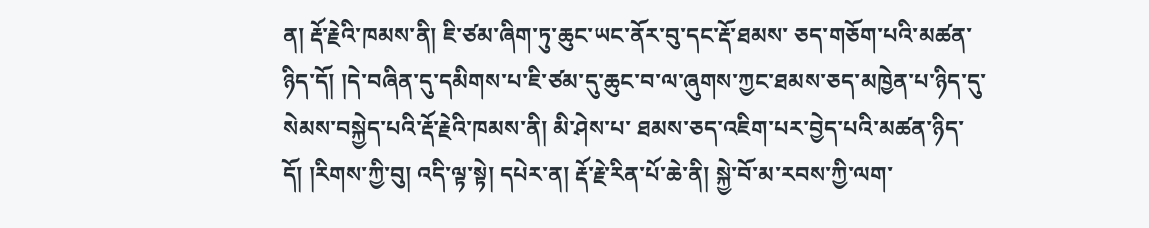ན། རྡོ་རྗེའི་ཁམས་ནི། ཇི་ཙམ་ཞིག་ཏུ་ཆུང་ཡང་ནོར་བུ་དང་རྡོ་ཐམས་ ཅད་གཅོག་པའི་མཚན་ཉིད་དོ། །དེ་བཞིན་དུ་དམིགས་པ་ཇི་ཙམ་དུ་ཆུང་བ་ལ་ཞུགས་ཀྱང་ཐམས་ཅད་མཁྱེན་པ་ཉིད་དུ་སེམས་བསྐྱེད་པའི་རྡོ་རྗེའི་ཁམས་ནི། མི་ཤེས་པ་ ཐམས་ཅད་འཇིག་པར་བྱེད་པའི་མཚན་ཉིད་དོ། །རིགས་ཀྱི་བུ། འདི་ལྟ་སྟེ། དཔེར་ན། རྡོ་རྗེ་རིན་པོ་ཆེ་ནི། སྐྱེ་བོ་མ་རབས་ཀྱི་ལག་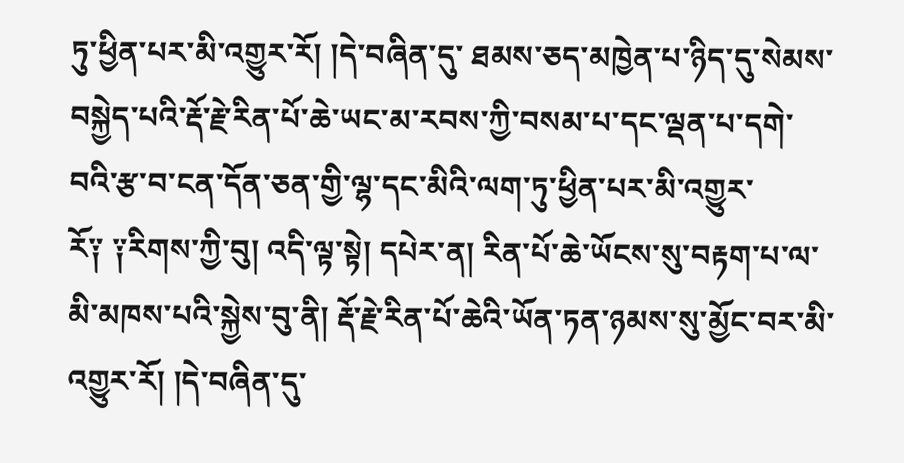ཏུ་ཕྱིན་པར་མི་འགྱུར་རོ། །དེ་བཞིན་དུ་ ཐམས་ཅད་མཁྱེན་པ་ཉིད་དུ་སེམས་བསྐྱེད་པའི་རྡོ་རྗེ་རིན་པོ་ཆེ་ཡང་མ་རབས་ཀྱི་བསམ་པ་དང་ལྡན་པ་དགེ་བའི་རྩ་བ་ངན་དོན་ཅན་གྱི་ལྷ་དང་མིའི་ལག་ཏུ་ཕྱིན་པར་མི་འགྱུར་ རོ༑ ༑རིགས་ཀྱི་བུ། འདི་ལྟ་སྟེ། དཔེར་ན། རིན་པོ་ཆེ་ཡོངས་སུ་བརྟག་པ་ལ་མི་མཁས་པའི་སྐྱེས་བུ་ནི། རྡོ་རྗེ་རིན་པོ་ཆེའི་ཡོན་ཏན་ཉམས་སུ་མྱོང་བར་མི་འགྱུར་རོ། །དེ་བཞིན་དུ་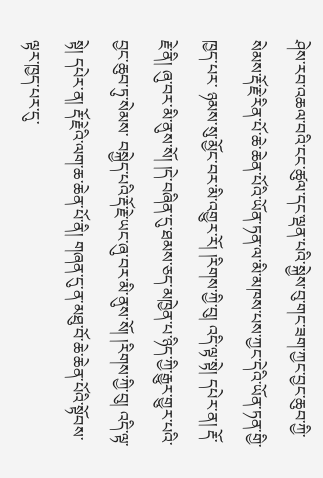ཤེས་རབ་འཆལ་བའི་ངང་ཚུལ་དང་ལྡན་པའི་སྐྱེས་བུ་གང་ཟག་ཀྱང་བྱང་ཆུབ་ཀྱི་སེམས་རྡོ་རྗེ་རིན་པོ་ཆེ་ཆེན་པོའི་ཡོན་ཏན་ལ་མི་མཁས་པས་ཀྱང་དེའི་ཡོན་ཏན་གྱི་ཁྱད་པར་ ཉམས་སུ་མྱོང་བར་མི་འགྱུར་རོ། །རིགས་ཀྱི་བུ། འདི་ལྟ་སྟེ། དཔེར་ན། རྡོ་རྗེ་ནི། ཞུ་བར་མི་ནུས་སོ། །དེ་བཞིན་དུ་ཐམས་ཅད་མཁྱེན་པ་ཉིད་ཀྱི་རྒྱུར་གྱུར་པའི་བྱང་ཆུབ་ཏུ་སེམས་ བསྐྱེད་པའི་རྡོ་རྗེ་ཡང་ཞུ་བར་མི་ནུས་སོ། །རིགས་ཀྱི་བུ། འདི་ལྟ་སྟེ། དཔེར་ན། རྡོ་རྗེའི་ལག་ཆ་ཆེན་པོ་ནི། གཞན་དུ་ན་མཐུ་བོ་ཆེ་ཆེན་པོའི་སྟོབས་ལྟར་ཁྱད་པར་དུ་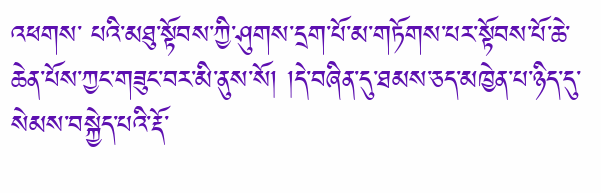འཕགས་ པའི་མཐུ་སྟོབས་ཀྱི་ཤུགས་དྲག་པོ་མ་གཏོགས་པར་སྟོབས་པོ་ཆེ་ཆེན་པོས་ཀྱང་གཟུང་བར་མི་ནུས་སོ། །དེ་བཞིན་དུ་ཐམས་ཅད་མཁྱེན་པ་ཉིད་དུ་སེམས་བསྐྱེད་པའི་རྡོ་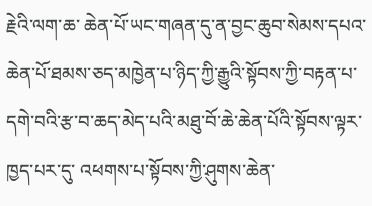རྗེའི་ལག་ཆ་ ཆེན་པོ་ཡང་གཞན་དུ་ན་བྱང་ཆུབ་སེམས་དཔའ་ཆེན་པོ་ཐམས་ཅད་མཁྱེན་པ་ཉིད་ཀྱི་རྒྱུའི་སྟོབས་ཀྱི་བརྟན་པ་དགེ་བའི་རྩ་བ་ཆད་མེད་པའི་མཐུ་བོ་ཆེ་ཆེན་པོའི་སྟོབས་ལྟར་ཁྱད་པར་དུ་ འཕགས་པ་སྟོབས་ཀྱི་ཤུགས་ཆེན་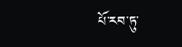པོ་རབ་ཏུ་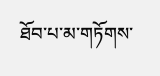ཐོབ་པ་མ་གཏོགས་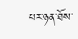པར་ཉན་ཐོས་